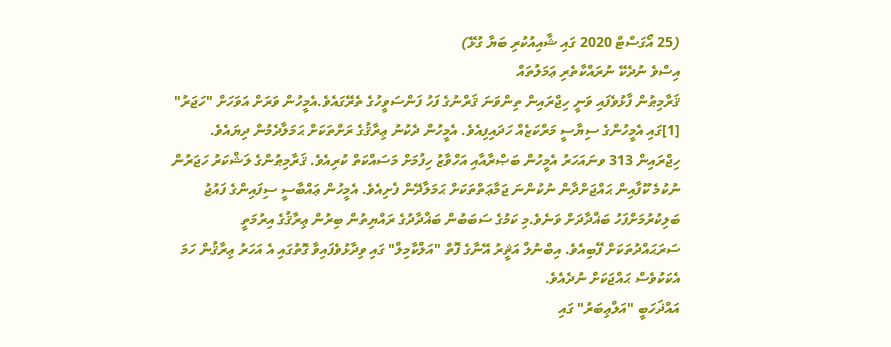(25 އޯގަސްޓް 2020 ގައި ޝާއިއުކުރި ބަޔާ ގުޅޭ)
އިސްވެ ނުދެކޭ ނުރައްކާތެރި ޢަމަލުތައް
ޤަރާމިޠުން ފާޅުވެފައި ވަނީ ހިޖްރައިން ތިންވަނަ ޤަރްނުގެ ފަހު ފަންސަވީހުގެ ތެރޭގައެވެ.އެމީހުން ވަރަށް އަވަހަށް "ހަޖަރު" [1]ގައި އެމީހުންގެ ސިޔާސީ މަރްކަޒެއް ހަދައިފިއެވެ. އެމީހުން ދެކުނު ޢިރާޤުގެ ރަށްތަކަށް ޙަމަލާދެމުން ދިޔައެވެ. ހިޖްރައިން 313 ވނައަހަރު އެމީހުން ބަޞްރާއާއި އަހްވާޒު ހިފުމަށް މަސައްކަތް ކުރިއެވެ. ޤަރާމިޠުންގެ ލަޝްކަރު ހަޖަރުން ނުކުމެ ކޫފާއިން ޙައްޖަށްދާން ނުކުންނަ ޖަމާޢަތްތަކަށް ޙަމަލާދޭން ފެށިއެވެ. އެމީހުން ޢައްބާސީ ސިފައިންގެ ފައުޖު ބަލިކުރުމަށްފަހު ބަޣްދާދަށް ވަނެވެ.މި ކަމުގެ ސަބަބުން ބަޣްދާދުގެ ރައްޔިތުން ބިރުން ޢިރާޤުގެ އިރުމަތީ ސަރަޙައްދުތަކަށް ފޭބިއެވެ. އިބްނުލް އަޘީރު އޭނާގެ ފޮތް "އަލްކާމިލް" ގައި ވިދާޅުވެފައިވާ ގޮތުގައި އެ އަހަރު ޢިރާޤުން ހަމަ އެކަކުވެސް ޙައްޖަކަށް ނުދެއެވެ.
އައްޛަހަބީ "އަލްޢިބަރު" ގައި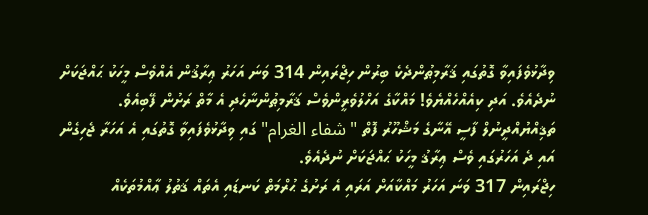ވިދާޅުވެފައިވާ ގޮތުގައި ޤަރާމިޠުންދެކެ ބިރުން ހިޖްރައިން 314 ވަނަ އަހަރު ޢިރާޤުން އެއްވެސް މީހަކު ޙައްޖަކަށް ނުދެއެވެ. އަދި ކިއެއްހެއްޔެވެ! މައްކާގެ އަހްލުވެރީންވެސް ޤަރާމިޠުންނާހެދި އެ މާތް ރަށުން ފޭބިއެވެ. ތަޤިއްޔުއްދީނުލް ފާސީ އޭނާގެ މަޝްހޫރު ފޮތް "شفاء الغرام" ގައި ވިދާޅުވެފައިވާ ގޮތުގައި އެ އަހަރާ ޖެހިގެން އައި ދެ އަހަރުގައި ވެސް ޢިރާޤު މީހަކު ޙައްޖަކަށް ނުދެއެވެ.
ހިޖްރައިން 317 ވަނަ އަހަރު މައްކާއަށް އަރައި އެ ރަށުގެ ޙުރްމަތް ކަނޑައި އެތައް ޤަތުލު ޢާއްމުތަކެއް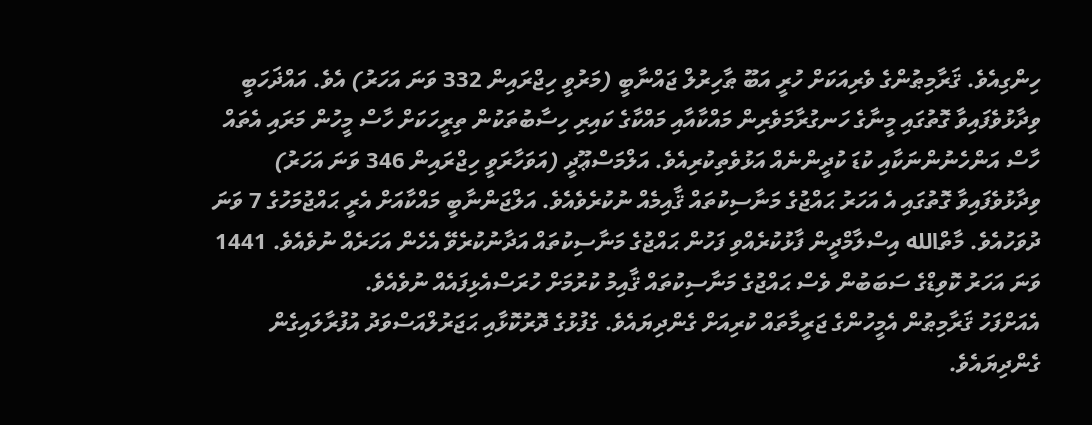ހިންގިއެވެ. ޤަރާމިޠުންގެ ވެރިއަކަށް ހުރީ އަބޫ ޠާހިރުލް ޖައްނާބީ (މަރުވީ ހިޖްރައިން 332 ވަނަ އަހަރު) އެވެ. އައްޛަހަބީ ވިދާޅުވެފައިވާ ގޮތުގައި މީނާގެ ހަނގުރާމަވެރިން މައްކާއާއި މައްކާގެ ކައިރި ހިސާބުތަކުން ތިރީހަކަށް ހާސް މީހުން މަރައި އެތައް ހާސް އަންހެނުންނަކާއި ކުޑަ ކުދީންނެއް އަޅުވެތިކުރިއެވެ. އަލްމަސްޢޫދީ (އަވަހާރަވީ ހިޖްރައިން 346 ވަނަ އަހަރު) ވިދާޅުވެފައިވާ ގޮތުގައި އެ އަހަރު ޙައްޖުގެ މަނާސިކުތައް ޤާއިމެއް ނުކުރެވެއެވެ. އަލްޖަންނާބީ މައްކާއަށް އެރީ ޙައްޖުމަހުގެ 7 ވަނަ ދުވަހުއެވެ. މާތްالله އިސްލާމްދީން ފާޅުކުރެއްވި ފަހުން ޙައްޖުގެ މަނާސިކުތައް އަދާނުކުރެވޭ އެހެން އަހަރެއް ނުވެއެވެ. 1441 ވަނަ އަހަރު ކޮވިޑްގެ ސަބަބުން ވެސް ޙައްޖުގެ މަނާސިކުތައް ޤާއިމު ކުރުމަށް ހުރަސްއެޅިފައެއް ނުވެއެވެ.
އެއަށްފަހު ޤަރާމިޠުން އެމީހުންގެ ޖަރީމާތައް ކުރިއަށް ގެންދިޔައެވެ. ގެފުޅުގެ ދޮރުކޮޅާއި ޙަޖަރުލްއަސްވަދު އުފުރާލައިގެން ގެންދިޔައެވެ.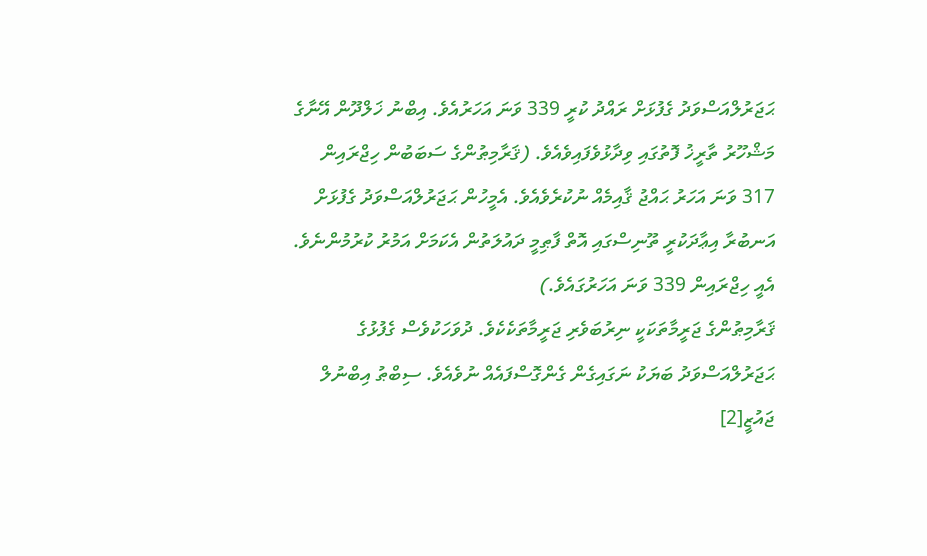ޙަޖަރުލްއަސްވަދު ގެފުޅަށް ރައްދު ކުރީ 339 ވަނަ އަހަރުއެވެ. އިބްނު ޚަލްދޫން އޭނާގެ މަޝްހޫރު ތާރީޚު ފޮތުގައި ވިދާޅުވެފައިވެއެވެ. (ޤަރާމިޠުންގެ ސަބަބުން ހިޖްރައިން 317 ވަނަ އަހަރު ޙައްޖު ޤާއިމެއް ނުކުރެވެއެވެ. އެމީހުން ޙަޖަރުލްއަސްވަދު ގެފުޅަށް އަނބުރާ އިޢާދަކުރީ ތޫނިސްގައި އޮތް ފާޠިމީ ދައުލަތުން އެކަމަށް އަމުރު ކުރުމުންނެވެ. އެއީ ހިޖްރައިން 339 ވަނަ އަހަރުގައެވެ.)
ޤަރާމިޠުންގެ ޖަރީމާތަކަކީ ނިރުބަވެރި ޖަރީމާތަކެކެވެ. ދުވަހަކުވެސް ގެފުޅުގެ ޙަޖަރުލްއަސްވަދު ބަޔަކު ނަގައިގެން ގެންގޮސްފައެއް ނުވެއެވެ. ސިބްޠު އިބްނުލް ޖައުޒީ[2]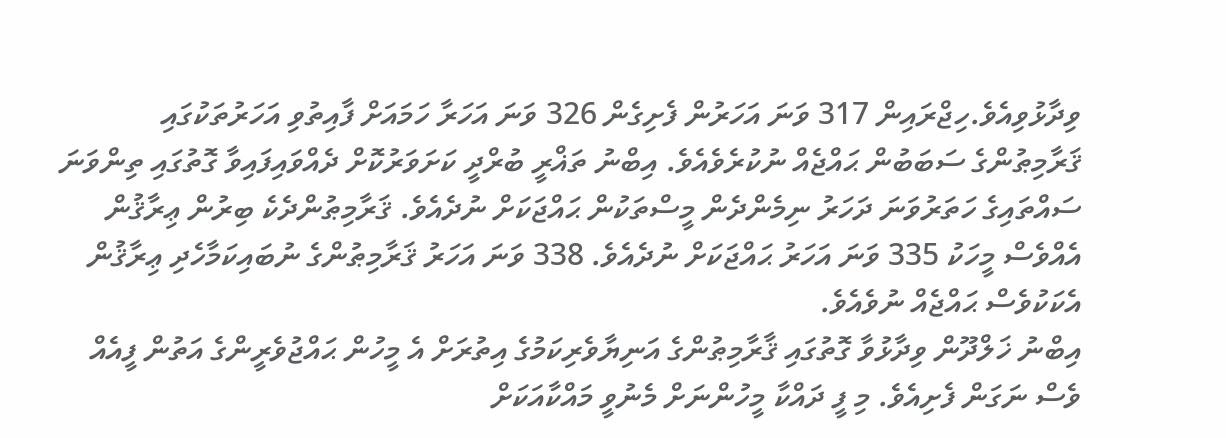ވިދާޅުވިއެވެ.ހިޖްރައިން 317 ވަނަ އަހަރުން ފެށިގެން 326 ވަނަ އަހަރާ ހަމައަށް ފާއިތުވި އަހަރުތަކުގައި ޤަރާމިޠުންގެ ސަބަބުން ޙައްޖެއް ނުކުރެވެއެވެ. އިބްނު ތަޣްރީ ބުރްދީ ކަށަވަރުކޮށް ދެއްވައިފައިވާ ގޮތުގައި ތިންވަނަ ސައްތައިގެ ހަތަރުވަނަ ދަހަރު ނިމެންދެން މީސްތަކުން ޙައްޖަކަށް ނުދެއެވެ. ޤަރާމިޠުންދެކެ ބިރުން ޢިރާޤުން އެއްވެސް މީހަކު 335 ވަނަ އަހަރު ޙައްޖަކަށް ނުދެއެވެ. 338 ވަނަ އަހަރު ޤަރާމިޠުންގެ ނުބައިކަމާހެދި ޢިރާޤުން އެކަކުވެސް ޙައްޖެއް ނުވެއެވެ.
އިބްނު ޚަލްދޫން ވިދާޅުވާ ގޮތުގައި ޤާރާމިޠުންގެ އަނިޔާވެރިކަމުގެ އިތުރަށް އެ މީހުން ޙައްޖުވެރީންގެ އަތުން ފީއެއް ވެސް ނަގަން ފެށިއެވެ. މި ފީ ދައްކާ މީހުންނަށް މެނުވީ މައްކާއަކަށް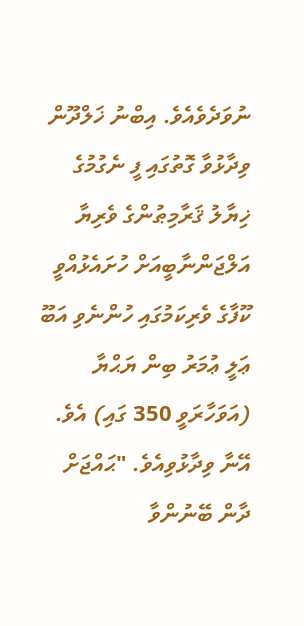ނުވަދެވެއެވެ. އިބްނު ޚަލްދޫން ވިދާޅުވާ ގޮތުގައި ފީ ނެގުމުގެ ޚިޔާލު ޤަރާމިޠުންގެ ވެރިޔާ އަލްޖަންނާބީއަށް ހުށައެޅުއްވީ ކޫފާގެ ވެރިކަމުގައި ހުންނެވި އަބޫ ޢަލީ ޢުމަރު ބިން ޔަޙްޔާ (އަވަހާރަވީ 350 ގައި) އެވެ. އޭނާ ވިދާޅުވިއެވެ. "ޙައްޖަށް ދާން ބޭނުންވާ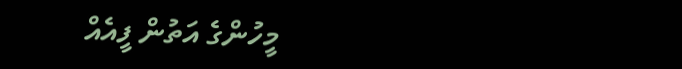މީހުންގެ އަތުން ފީއެއް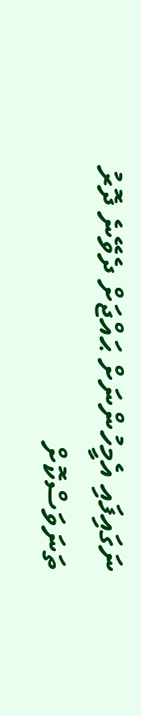ނަގައިފައި އެމީހުންނަށް ޙައްޖަށް ދެވޭނެ ދޮރު ތަނަވަސްކޮށް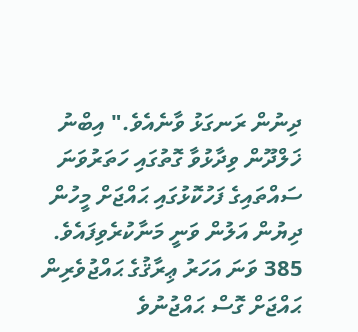ދިނުން ރަނގަޅު ވާނެއެވެ." އިބްނު ޚަލްދޫން ވިދާޅުވާ ގޮތުގައި ހަތަރުވަނަ ސައްތައިގެ ފަހުކޮޅުގައި ޙައްޖަށް މީހުން ދިޔުން އަލުން ވަނީ މަނާކުރެވިފައެވެ. 385 ވަނަ އަހަރު ޢިރާޤުގެ ޙައްޖުވެރިން ޙައްޖަށް ގޮސް ޙައްޖުނުވެ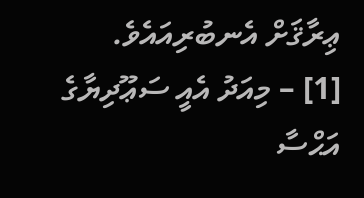ޢިރާޤަށް އެނބުރިއައެވެ.
[1] – މިއަދު އެއީ ސަޢޫދިޔާގެ އަޙްސާ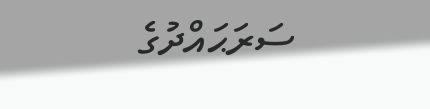ސަރަޙައްދުގެ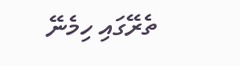ތެރޭގައި ހިމެނޭ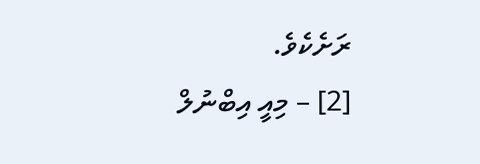ރަށެކެވެ.
[2] – މިއީ އިބްނުލް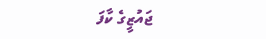ޖައުޒީގެ ކާފަ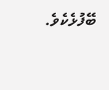ބޭފުޅެކެވެ.